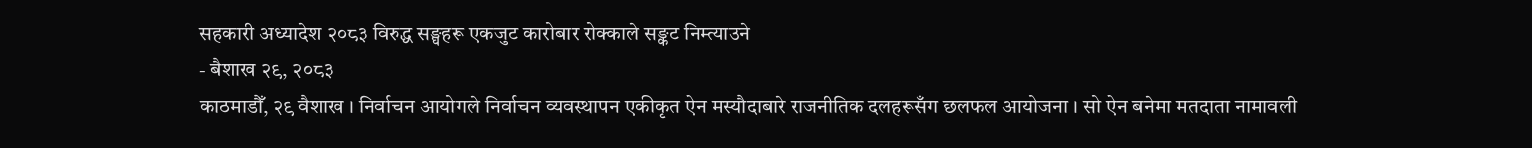सहकारी अध्यादेश २०८३ विरुद्ध सङ्घहरू एकजुट कारोबार रोक्काले सङ्कट निम्त्याउने
- बैशाख २९, २०८३
काठमाडौँ, २९ वैशाख । निर्वाचन आयोगले निर्वाचन व्यवस्थापन एकीकृत ऐन मस्यौदाबारे राजनीतिक दलहरूसँग छलफल आयोजना । सो ऐन बनेमा मतदाता नामावली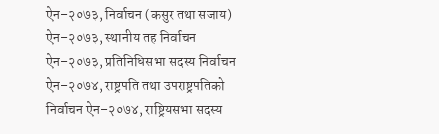ऐन–२०७३, निर्वाचन (कसुर तथा सजाय) ऐन–२०७३, स्थानीय तह निर्वाचन ऐन–२०७३, प्रतिनिधिसभा सदस्य निर्वाचन ऐन–२०७४, राष्ट्रपति तथा उपराष्ट्रपतिको निर्वाचन ऐन–२०७४, राष्ट्रियसभा सदस्य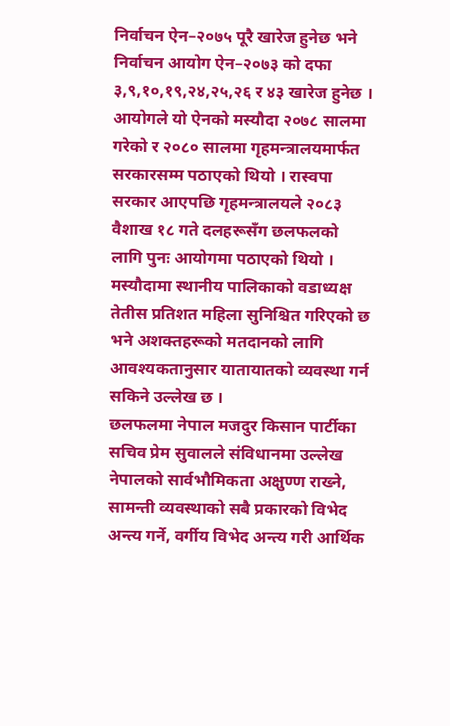निर्वाचन ऐन–२०७५ पूरै खारेज हुनेछ भने निर्वाचन आयोग ऐन–२०७३ को दफा ३,९,१०,१९,२४,२५,२६ र ४३ खारेज हुनेछ ।
आयोगले यो ऐनको मस्यौदा २०७८ सालमा गरेको र २०८० सालमा गृहमन्त्रालयमार्फत सरकारसम्म पठाएको थियो । रास्वपा सरकार आएपछि गृहमन्त्रालयले २०८३ वैशाख १८ गते दलहरूसँग छलफलको लागि पुनः आयोगमा पठाएको थियो ।
मस्यौदामा स्थानीय पालिकाको वडाध्यक्ष तेतीस प्रतिशत महिला सुनिश्चित गरिएको छ भने अशक्तहरूको मतदानको लागि आवश्यकतानुसार यातायातको व्यवस्था गर्न सकिने उल्लेख छ ।
छलफलमा नेपाल मजदुर किसान पार्टीका सचिव प्रेम सुवालले संविधानमा उल्लेख नेपालको सार्वभौमिकता अक्षुण्ण राख्ने, सामन्ती व्यवस्थाको सबै प्रकारको विभेद अन्त्य गर्ने, वर्गीय विभेद अन्त्य गरी आर्थिक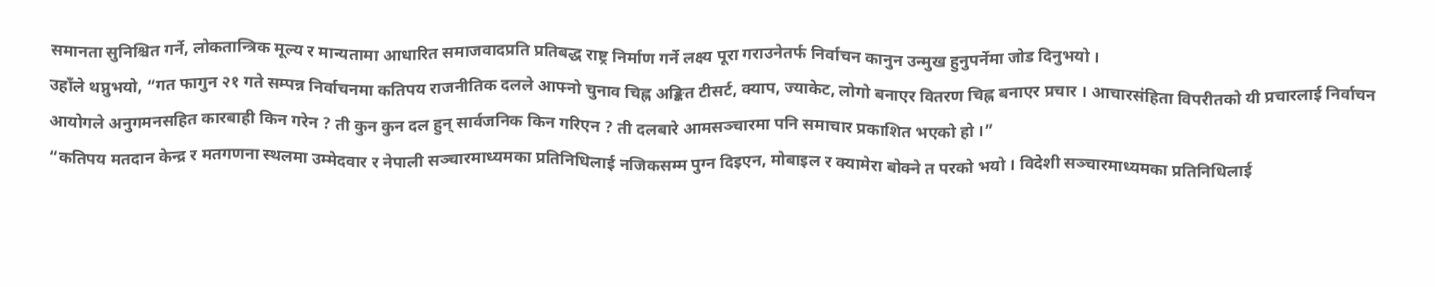समानता सुनिश्चित गर्ने, लोकतान्त्रिक मूल्य र मान्यतामा आधारित समाजवादप्रति प्रतिबद्ध राष्ट्र निर्माण गर्ने लक्ष्य पूरा गराउनेतर्फ निर्वाचन कानुन उन्मुख हुनुपर्नेमा जोड दिनुभयो ।
उहाँले थप्नुभयो, “गत फागुन २१ गते सम्पन्न निर्वाचनमा कतिपय राजनीतिक दलले आफ्नो चुनाव चिह्न अङ्कित टीसर्ट, क्याप, ज्याकेट, लोगो बनाएर वितरण चिह्न बनाएर प्रचार । आचारसंहिता विपरीतको यी प्रचारलाई निर्वाचन आयोगले अनुगमनसहित कारबाही किन गरेन ? ती कुन कुन दल हुन् सार्वजनिक किन गरिएन ? ती दलबारे आमसञ्चारमा पनि समाचार प्रकाशित भएको हो ।”
“कतिपय मतदान केन्द्र र मतगणना स्थलमा उम्मेदवार र नेपाली सञ्चारमाध्यमका प्रतिनिधिलाई नजिकसम्म पुग्न दिइएन, मोबाइल र क्यामेरा बोक्ने त परको भयो । विदेशी सञ्चारमाध्यमका प्रतिनिधिलाई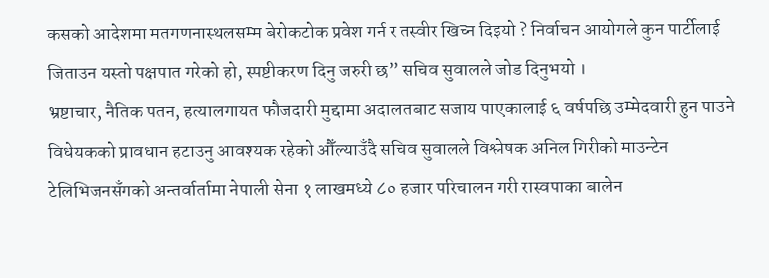कसको आदेशमा मतगणनास्थलसम्म बेरोकटोक प्रवेश गर्न र तस्वीर खिच्न दिइयो ? निर्वाचन आयोगले कुन पार्टीलाई जिताउन यस्तो पक्षपात गरेको हो, स्पष्टीकरण दिनु जरुरी छ” सचिव सुवालले जोड दिनुभयो ।
भ्रष्टाचार, नैतिक पतन, हत्यालगायत फौजदारी मुद्दामा अदालतबाट सजाय पाएकालाई ६ वर्षपछि उम्मेदवारी हुन पाउने विधेयकको प्रावधान हटाउनु आवश्यक रहेको औँल्याउँदै सचिव सुवालले विश्लेषक अनिल गिरीको माउन्टेन टेलिभिजनसँगको अन्तर्वार्तामा नेपाली सेना १ लाखमध्ये ८० हजार परिचालन गरी रास्वपाका बालेन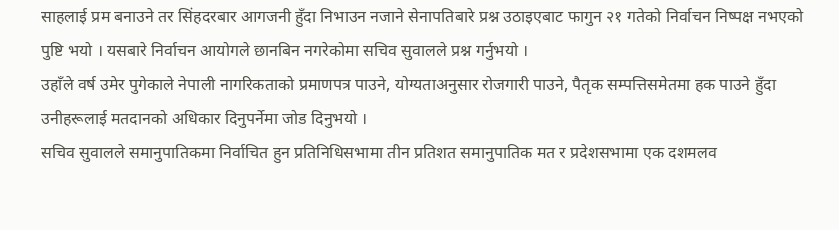साहलाई प्रम बनाउने तर सिंहदरबार आगजनी हुँदा निभाउन नजाने सेनापतिबारे प्रश्न उठाइएबाट फागुन २१ गतेको निर्वाचन निष्पक्ष नभएको पुष्टि भयो । यसबारे निर्वाचन आयोगले छानबिन नगरेकोमा सचिव सुवालले प्रश्न गर्नुभयो ।
उहाँले वर्ष उमेर पुगेकाले नेपाली नागरिकताको प्रमाणपत्र पाउने, योग्यताअनुसार रोजगारी पाउने, पैतृक सम्पत्तिसमेतमा हक पाउने हुँदा उनीहरूलाई मतदानको अधिकार दिनुपर्नेमा जोड दिनुभयो ।
सचिव सुवालले समानुपातिकमा निर्वाचित हुन प्रतिनिधिसभामा तीन प्रतिशत समानुपातिक मत र प्रदेशसभामा एक दशमलव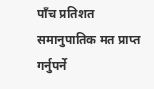पाँच प्रतिशत समानुपातिक मत प्राप्त गर्नुपर्ने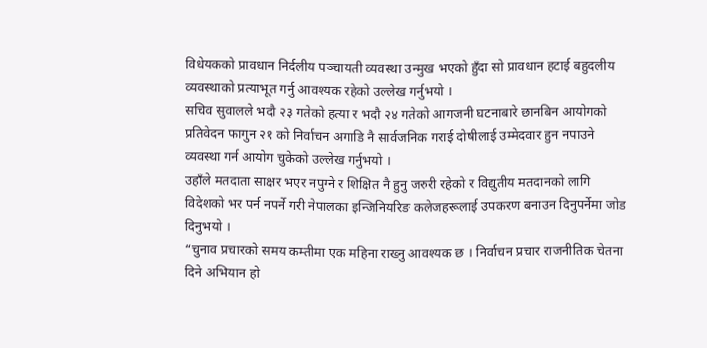विधेयकको प्रावधान निर्दलीय पञ्चायती व्यवस्था उन्मुख भएको हुँदा सो प्रावधान हटाई बहुदलीय व्यवस्थाको प्रत्याभूत गर्नु आवश्यक रहेको उल्लेख गर्नुभयो ।
सचिव सुवालले भदौ २३ गतेको हत्या र भदौ २४ गतेको आगजनी घटनाबारे छानबिन आयोगको प्रतिवेदन फागुन २१ को निर्वाचन अगाडि नै सार्वजनिक गराई दोषीलाई उम्मेदवार हुन नपाउने व्यवस्था गर्न आयोग चुकेको उल्लेख गर्नुभयो ।
उहाँले मतदाता साक्षर भएर नपुग्ने र शिक्षित नै हुनु जरुरी रहेको र विद्युतीय मतदानको लागि विदेशको भर पर्न नपर्ने गरी नेपालका इन्जिनियरिङ कलेजहरूलाई उपकरण बनाउन दिनुपर्नेमा जोड दिनुभयो ।
“चुनाव प्रचारको समय कम्तीमा एक महिना राख्नु आवश्यक छ । निर्वाचन प्रचार राजनीतिक चेतना दिने अभियान हो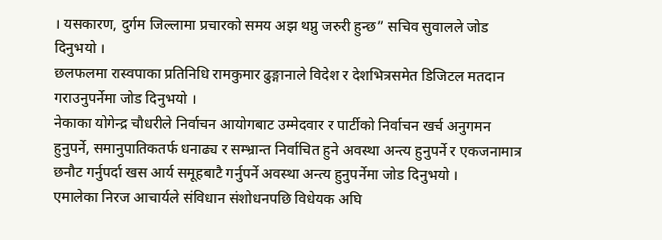। यसकारण, दुर्गम जिल्लामा प्रचारको समय अझ थप्नु जरुरी हुन्छ” सचिव सुवालले जोड दिनुभयो ।
छलफलमा रास्वपाका प्रतिनिधि रामकुमार ढुङ्गानाले विदेश र देशभित्रसमेत डिजिटल मतदान गराउनुपर्नेमा जोड दिनुभयो ।
नेकाका योगेन्द्र चौधरीले निर्वाचन आयोगबाट उम्मेदवार र पार्टीको निर्वाचन खर्च अनुगमन हुनुपर्ने, समानुपातिकतर्फ धनाढ्य र सम्भ्रान्त निर्वाचित हुने अवस्था अन्त्य हुनुपर्ने र एकजनामात्र छनौट गर्नुपर्दा खस आर्य समूहबाटै गर्नुपर्ने अवस्था अन्त्य हुनुपर्नेमा जोड दिनुभयो ।
एमालेका निरज आचार्यले संविधान संशोधनपछि विधेयक अघि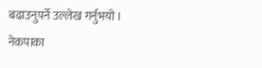बढाउनुपर्ने उल्लेख गर्नुभयो ।
नेकपाका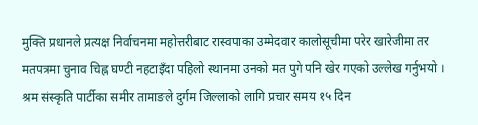मुक्ति प्रधानले प्रत्यक्ष निर्वाचनमा महोत्तरीबाट रास्वपाका उम्मेदवार कालोसूचीमा परेर खारेजीमा तर मतपत्रमा चुनाव चिह्न घण्टी नहटाइँदा पहिलो स्थानमा उनको मत पुगे पनि खेर गएको उल्लेख गर्नुभयो ।
श्रम संस्कृति पार्टीका समीर तामाङले दुर्गम जिल्लाको लागि प्रचार समय १५ दिन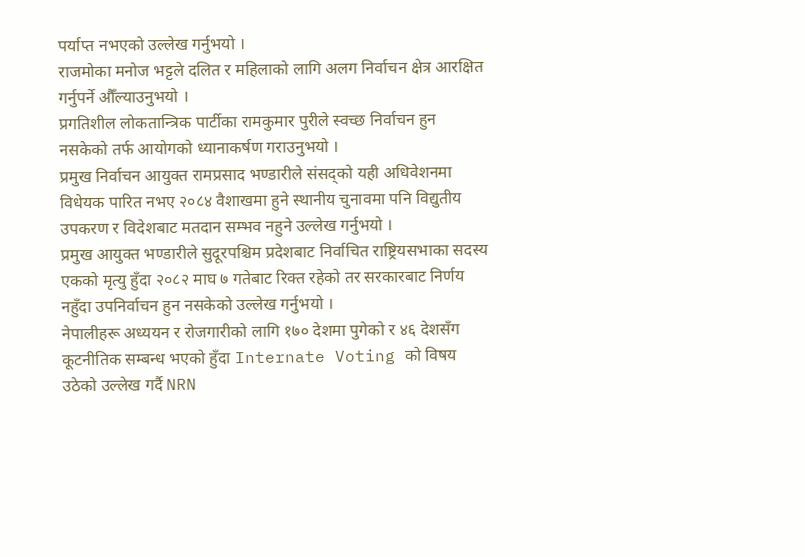पर्याप्त नभएको उल्लेख गर्नुभयो ।
राजमोका मनोज भट्टले दलित र महिलाको लागि अलग निर्वाचन क्षेत्र आरक्षित गर्नुपर्ने औँल्याउनुभयो ।
प्रगतिशील लोकतान्त्रिक पार्टीका रामकुमार पुरीले स्वच्छ निर्वाचन हुन नसकेको तर्फ आयोगको ध्यानाकर्षण गराउनुभयो ।
प्रमुख निर्वाचन आयुक्त रामप्रसाद भण्डारीले संसद्को यही अधिवेशनमा विधेयक पारित नभए २०८४ वैशाखमा हुने स्थानीय चुनावमा पनि विद्युतीय उपकरण र विदेशबाट मतदान सम्भव नहुने उल्लेख गर्नुभयो ।
प्रमुख आयुक्त भण्डारीले सुदूरपश्चिम प्रदेशबाट निर्वाचित राष्ट्रियसभाका सदस्य एकको मृत्यु हुँदा २०८२ माघ ७ गतेबाट रिक्त रहेको तर सरकारबाट निर्णय नहुँदा उपनिर्वाचन हुन नसकेको उल्लेख गर्नुभयो ।
नेपालीहरू अध्ययन र रोजगारीको लागि १७० देशमा पुगेको र ४६ देशसँग कूटनीतिक सम्बन्ध भएको हुँदा Internate Voting को विषय उठेको उल्लेख गर्दै NRN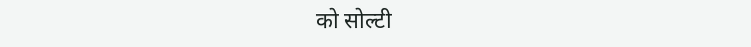को सोल्टी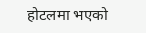होटलमा भएको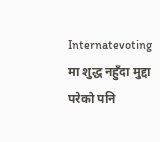Internatevoting मा शुद्ध नहुँदा मुद्दा परेको पनि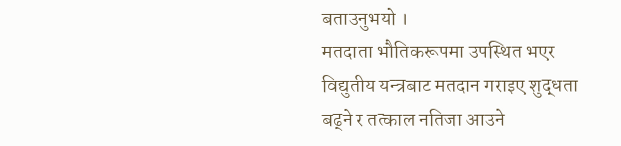बताउनुभयो ।
मतदाता भौतिकरूपमा उपस्थित भएर विद्युतीय यन्त्रबाट मतदान गराइए शुद्धता बढ्ने र तत्काल नतिजा आउने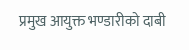प्रमुख आयुक्त भण्डारीको दाबी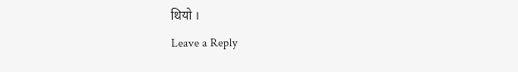थियो ।
Leave a Reply